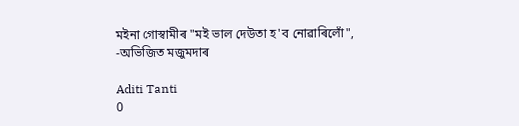মইনা গোস্বামীৰ "মই ভাল দেউতা হ'ব নোৱাৰিলোঁ", -অভিজিত মজুমদাৰ

Aditi Tanti
0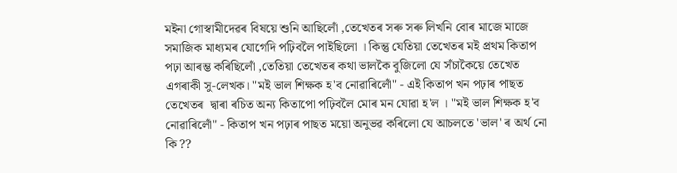মইনা গোস্বামীদেৱৰ বিষয়ে শুনি আছিলোঁ ,তেখেতৰ সৰু সৰু লিখনি বোৰ মাজে মাজে সমাজিক মাধ্যমৰ যোগেদি পঢ়িবলৈ পাইছিলো । কিন্তু যেতিয়া তেখেতৰ মই প্ৰথম কিতাপ পঢ়া আৰম্ভ কৰিছিলোঁ ,তেতিয়া তেখেতৰ কথা ভালকৈ বুজিলো যে সঁচাকৈয়ে তেখেত এগৰাকী সু-লেখক। "মই ভাল শিক্ষক হ'ব নোৱাৰিলোঁ" - এই কিতাপ খন পঢ়াৰ পাছত তেখেতৰ  দ্বাৰা ৰচিত অন্য কিতাপো পঢ়িবলৈ মোৰ মন যোৱা হ'ল । "মই ভাল শিক্ষক হ'ব নোৱাৰিলোঁ" - কিতাপ খন পঢ়াৰ পাছত ময়ো অনুভৱ কৰিলো যে আচলতে 'ভাল' ৰ অৰ্থ নো কি ??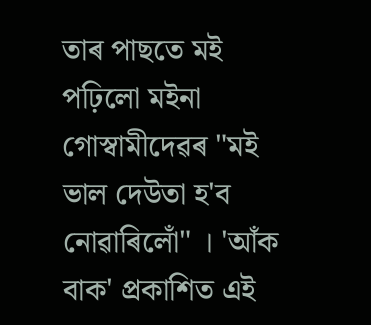তাৰ পাছতে মই পঢ়িলো মইনা গোস্বামীদেৱৰ "মই ভাল দেউতা হ'ব নোৱাৰিলোঁ" । 'আঁক বাক' প্ৰকাশিত এই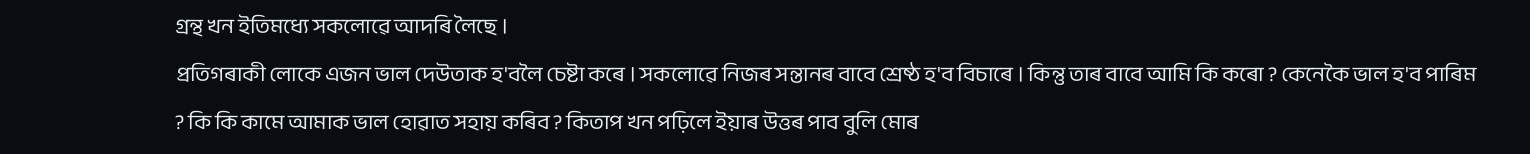গ্ৰন্থ খন ইতিমধ্যে সকলোৱে আদৰি লৈছে ।
প্ৰতিগৰাকী লোকে এজন ভাল দেউতাক হ'বলৈ চেষ্টা কৰে । সকলোৱে নিজৰ সন্তানৰ বাবে শ্ৰেষ্ঠ হ'ব বিচাৰে । কিন্তু তাৰ বাবে আমি কি কৰো ? কেনেকৈ ভাল হ'ব পাৰিম ? কি কি কামে আমাক ভাল হোৱাত সহায় কৰিব ? কিতাপ খন পঢ়িলে ইয়াৰ উত্তৰ পাব বুলি মোৰ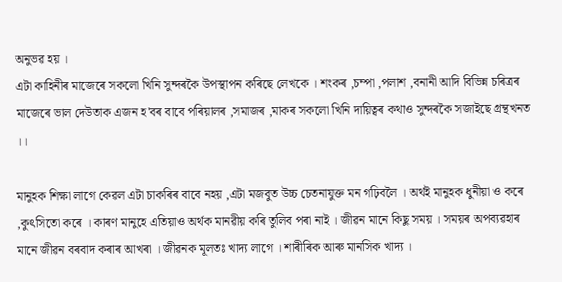অনুভৱ হয় ।
এটা কাহিনীৰ মাজেৰে সকলো খিনি সুন্দৰকৈ উপস্থাপন কৰিছে লেখকে । শংকৰ ,চম্পা ,পলাশ ,বনানী আদি বিভিন্ন চৰিত্ৰৰ মাজেৰে ভাল দেউতাক এজন হ'বৰ বাবে পৰিয়ালৰ ,সমাজৰ ,মাকৰ সকলো খিনি দায়িত্বৰ কথাও সুন্দৰকৈ সজাইছে গ্ৰন্থখনত ।।

মানুহক শিক্ষা লাগে কেৱল এটা চাকৰিৰ বাবে নহয় ,এটা মজবুত উচ্চ চেতনাযুক্ত মন গঢ়িবলৈ । অৰ্থই মানুহক ধুনীয়া ও কৰে ,কুৎসিতো কৰে । কাৰণ মানুহে এতিয়াও অৰ্থক মানৱীয় কৰি তুলিব পৰা নাই । জীৱন মানে কিছু সময় । সময়ৰ অপব্যৱহাৰ মানে জীৱন বৰবাদ কৰাৰ আখৰা । জীৱনক মূলতঃ খাদ্য লাগে । শাৰীৰিক আৰু মানসিক খাদ্য ।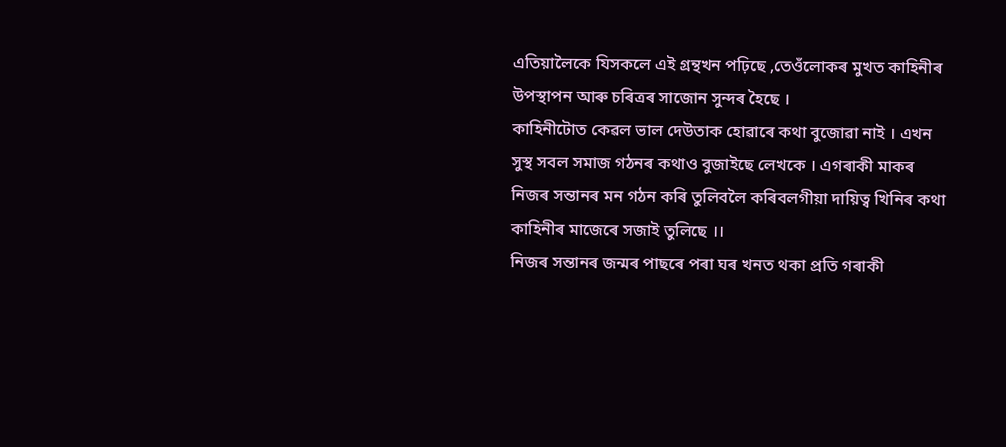এতিয়ালৈকে যিসকলে এই গ্ৰন্থখন পঢ়িছে ,তেওঁলোকৰ মুখত কাহিনীৰ উপস্থাপন আৰু চৰিত্ৰৰ সাজোন সুন্দৰ হৈছে ।
কাহিনীটোত কেৱল ভাল দেউতাক হোৱাৰে কথা বুজোৱা নাই । এখন সুস্থ সবল সমাজ গঠনৰ কথাও বুজাইছে লেখকে । এগৰাকী মাকৰ নিজৰ সন্তানৰ মন গঠন কৰি তুলিবলৈ কৰিবলগীয়া দায়িত্ব খিনিৰ কথা কাহিনীৰ মাজেৰে সজাই তুলিছে ।।
নিজৰ সন্তানৰ জন্মৰ পাছৰে পৰা ঘৰ খনত থকা প্ৰতি গৰাকী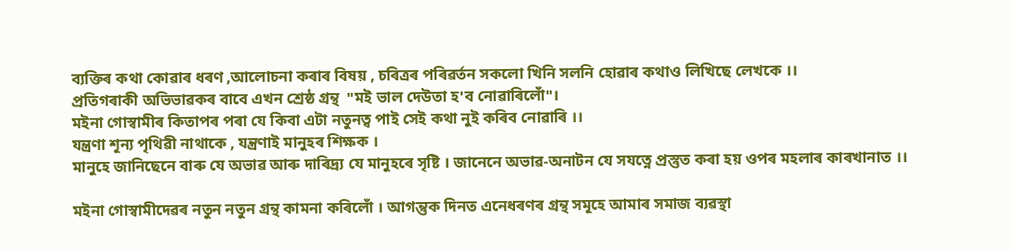ব্যক্তিৰ কথা কোৱাৰ ধৰণ ,আলোচনা কৰাৰ বিষয় , চৰিত্ৰৰ পৰিৱৰ্তন সকলো খিনি সলনি হোৱাৰ কথাও লিখিছে লেখকে ।।
প্ৰতিগৰাকী অভিভাৱকৰ বাবে এখন শ্ৰেষ্ঠ গ্ৰন্থ  "মই ভাল দেউতা হ'ব নোৱাৰিলোঁ"।
মইনা গোস্বামীৰ কিতাপৰ পৰা যে কিবা এটা নতুনত্ব পাই সেই কথা নুই কৰিব নোৱাৰি ।।
যন্ত্ৰণা শূন্য পৃথিৱী নাথাকে , যন্ত্ৰণাই মানুহৰ শিক্ষক ।
মানুহে জানিছেনে বাৰু যে অভাৱ আৰু দাৰিদ্ৰ্য যে মানুহৰে সৃষ্টি । জানেনে অভাৱ-অনাটন যে সযত্নে প্ৰস্তুত কৰা হয় ওপৰ মহলাৰ কাৰখানাত ।।

মইনা গোস্বামীদেৱৰ নতুন নতুন গ্ৰন্থ কামনা কৰিলোঁ । আগন্তুক দিনত এনেধৰণৰ গ্ৰন্থ সমূহে আমাৰ সমাজ ব্যৱস্থা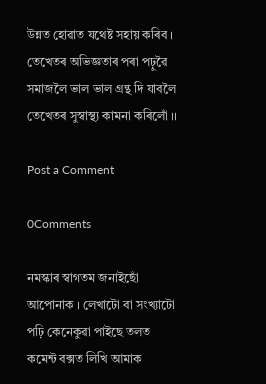উন্নত হোৱাত যথেষ্ট সহায় কৰিব ।
তেখেতৰ অভিজ্ঞতাৰ পৰা পঢ়ুৱৈ সমাজলৈ ভাল ভাল গ্ৰন্থ দি যাবলৈ তেখেতৰ সুস্বাস্থ্য কামনা কৰিলোঁ ।।

Post a Comment

0Comments

নমস্কাৰ স্বাগতম জনাইছোঁ আপোনাক । লেখাটো বা সংখ্যাটো পঢ়ি কেনেকুৱা পাইছে তলত কমেন্ট বক্সত লিখি আমাক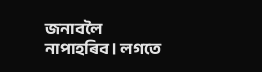জনাবলৈ নাপাহৰিব । লগতে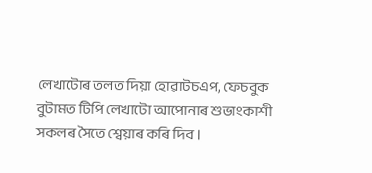লেখাটোৰ তলত দিয়া হোৱাটচএপ, ফেচবুক বুটামত টিপি লেখাটো আপোনাৰ শুভাংকাশী সকলৰ সৈতে শ্বেয়াৰ কৰি দিব ।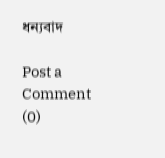ধন্যবাদ

Post a Comment (0)